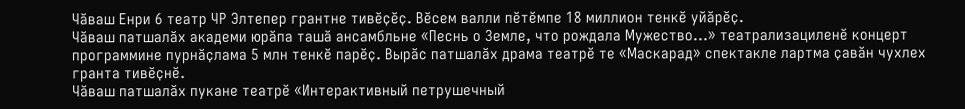Чӑваш Енри 6 театр ЧР Элтепер грантне тивӗҫӗҫ. Вӗсем валли пӗтӗмпе 18 миллион тенкӗ уйӑрӗҫ.
Чӑваш патшалӑх академи юрӑпа ташӑ ансамбльне «Песнь о Земле, что рождала Мужество...» театрализациленӗ концерт программине пурнӑҫлама 5 млн тенкӗ парӗҫ. Вырӑс патшалӑх драма театрӗ те «Маскарад» спектакле лартма ҫавӑн чухлех гранта тивӗҫнӗ.
Чӑваш патшалӑх пукане театрӗ «Интерактивный петрушечный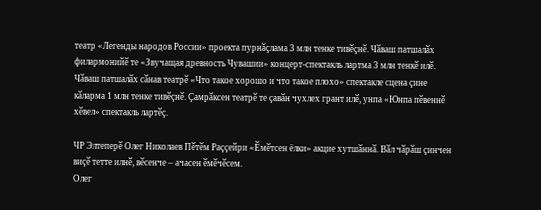театр «Легенды народов России» проекта пурнӑҫлама 3 млн тенке тивӗҫнӗ. Чӑваш патшалӑх филармонийӗ те «Звучащая древность Чувашии» концерт-спектакль лартма 3 млн тенкӗ илӗ.
Чӑваш патшалӑх сӑнав театрӗ «Что такое хорошо и что такое плохо» спектакле сцена ҫине кӑларма 1 млн тенке тивӗҫнӗ. Ҫамрӑксен театрӗ те ҫавӑн чухлех грант илӗ, унпа «Юнпа пӗвеннӗ хӗвел» спектакль лартӗҫ.

ЧР Элтеперӗ Олег Николаев Пӗтӗм Раҫҫейри «Ӗмӗтсен ёлки» акцие хутшӑннӑ. Вӑл чӑрӑш ҫинчен виҫӗ тетте илнӗ, вӗсенче – ачасен ӗмӗчӗсем.
Олег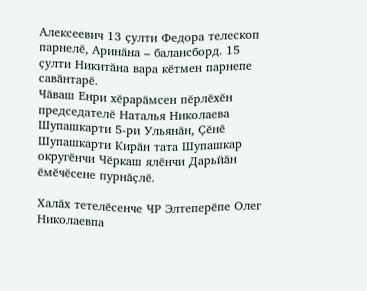Алексеевич 13 ҫулти Федора телескоп парнелӗ, Аринӑна – балансборд. 15 ҫулти Никитӑна вара кӗтмен парнепе савӑнтарӗ.
Чӑваш Енри хӗрарӑмсен пӗрлӗхӗн председателӗ Наталья Николаева Шупашкарти 5-ри Ульянӑн, Ҫӗнӗ Шупашкарти Кирӑн тата Шупашкар округӗнчи Чӗркаш ялӗнчи Дарьйӑн ӗмӗчӗсене пурнӑҫлӗ.

Халӑх тетелӗсенче ЧР Элтеперӗпе Олег Николаевпа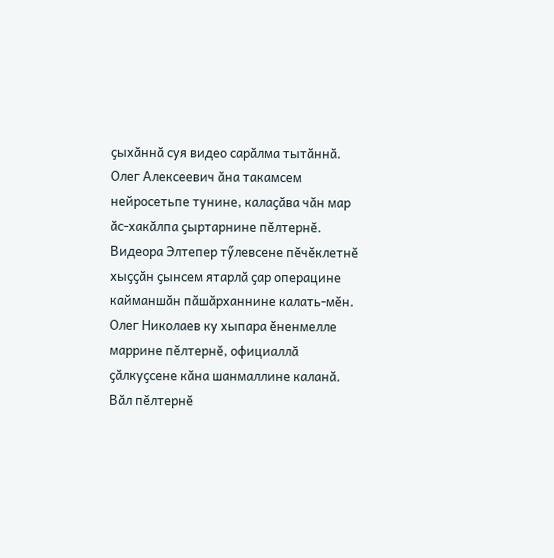ҫыхӑннӑ суя видео сарӑлма тытӑннӑ. Олег Алексеевич ӑна такамсем нейросетьпе тунине, калаҫӑва чӑн мар ӑс-хакӑлпа ҫыртарнине пӗлтернӗ.
Видеора Элтепер тӳлевсене пӗчӗклетнӗ хыҫҫӑн ҫынсем ятарлӑ ҫар операцине кайманшӑн пӑшӑрханнине калать-мӗн. Олег Николаев ку хыпара ӗненмелле маррине пӗлтернӗ, официаллӑ ҫӑлкуҫсене кӑна шанмаллине каланӑ. Вӑл пӗлтернӗ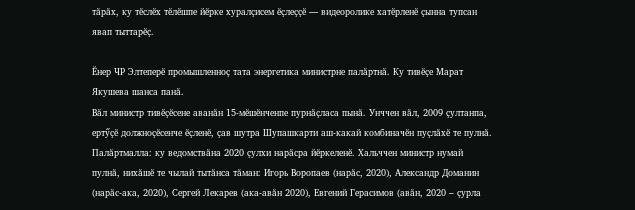тӑрӑх, ку тӗслӗх тӗлӗшпе йӗрке хуралҫисем ӗҫлеҫҫӗ — видеоролике хатӗрленӗ ҫынна тупсан явап тыттарӗҫ.

Ӗнер ЧР Элтеперӗ промышленноҫ тата энергетика министрне палӑртнӑ. Ку тивӗҫе Марат Якушева шанса панӑ.
Вӑл министр тивӗҫӗсене аванӑн 15-мӗшӗнченпе пурнӑҫласа пынӑ. Унччен вӑл, 2009 ҫултанпа, ертӳҫӗ должноҫӗсенче ӗҫленӗ, ҫав шутра Шупашкарти аш-какай комбиначӗн пуҫлӑхӗ те пулнӑ.
Палӑртмалла: ку ведомствӑна 2020 ҫулхи нарӑсра йӗркеленӗ. Хальччен министр нумай пулнӑ, нихӑшӗ те чылай тытӑнса тӑман: Игорь Воропаев (нарӑс, 2020), Александр Доманин (нарӑс-ака, 2020), Сергей Лекарев (ака-авӑн 2020), Евгений Герасимов (авӑн, 2020 – ҫурла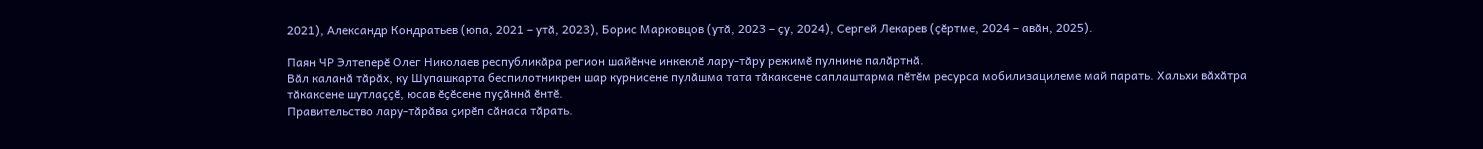2021), Александр Кондратьев (юпа, 2021 – утӑ, 2023), Борис Марковцов (утӑ, 2023 – ҫу, 2024), Сергей Лекарев (ҫӗртме, 2024 – авӑн, 2025).

Паян ЧР Элтеперӗ Олег Николаев республикӑра регион шайӗнче инкеклӗ лару-тӑру режимӗ пулнине палӑртнӑ.
Вӑл каланӑ тӑрӑх, ку Шупашкарта беспилотникрен шар курнисене пулӑшма тата тӑкаксене саплаштарма пӗтӗм ресурса мобилизацилеме май парать. Хальхи вӑхӑтра тӑкаксене шутлаҫҫӗ, юсав ӗҫӗсене пуҫӑннӑ ӗнтӗ.
Правительство лару-тӑрӑва ҫирӗп сӑнаса тӑрать.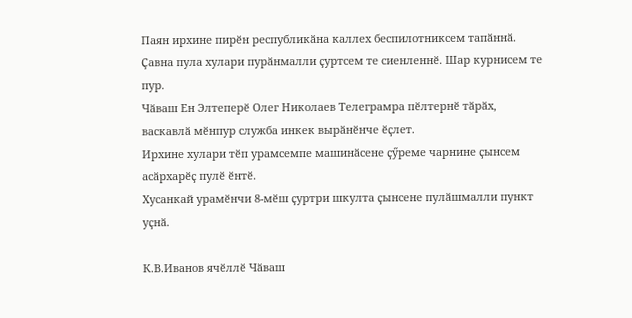Паян ирхине пирӗн республикӑна каллех беспилотниксем тапӑннӑ. Ҫавна пула хулари пурӑнмалли ҫуртсем те сиенленнӗ. Шар курнисем те пур.
Чӑваш Ен Элтеперӗ Олег Николаев Телеграмра пӗлтернӗ тӑрӑх, васкавлӑ мӗнпур служба инкек вырӑнӗнче ӗҫлет.
Ирхине хулари тӗп урамсемпе машинӑсене ҫӳреме чарнине ҫынсем асӑрхарӗҫ пулӗ ӗнтӗ.
Хусанкай урамӗнчи 8-мӗш ҫуртри шкулта ҫынсене пулӑшмалли пункт уҫнӑ.

К.В.Иванов ячӗллӗ Чӑваш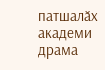патшалӑх академи драма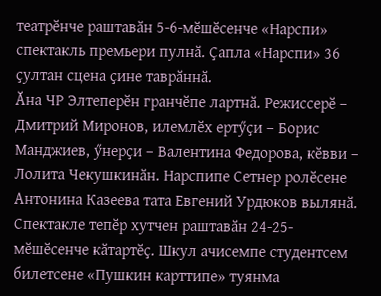театрӗнче раштавӑн 5-6-мӗшӗсенче «Нарспи» спектакль премьери пулнӑ. Ҫапла «Нарспи» 36 ҫултан сцена ҫине таврӑннӑ.
Ӑна ЧР Элтеперӗн гранчӗпе лартнӑ. Режиссерӗ – Дмитрий Миронов, илемлӗх ертӳҫи – Борис Манджиев, ӳнерҫи – Валентина Федорова, кӗвви – Лолита Чекушкинӑн. Нарспипе Сетнер ролӗсене Антонина Казеева тата Евгений Урдюков вылянӑ.
Спектакле тепӗр хутчен раштавӑн 24-25-мӗшӗсенче кӑтартӗҫ. Шкул ачисемпе студентсем билетсене «Пушкин карттипе» туянма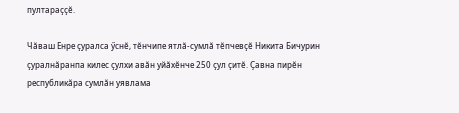пултараҫҫӗ.

Чӑваш Енре ҫуралса ӳснӗ, тӗнчипе ятлӑ-сумлӑ тӗпчевҫӗ Никита Бичурин ҫуралнӑранпа килес ҫулхи авӑн уйӑхӗнче 250 ҫул ҫитӗ. Ҫавна пирӗн республикӑра сумлӑн уявлама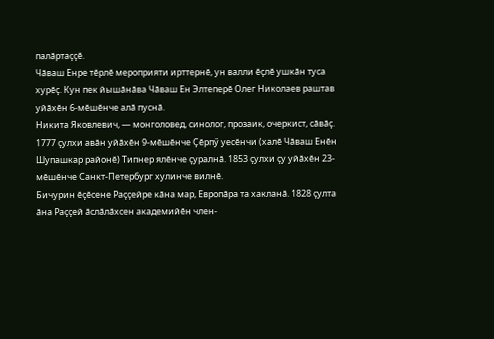палӑртаҫҫӗ.
Чӑваш Енре тӗрлӗ мероприяти ирттернӗ, ун валли ӗҫлӗ ушкӑн туса хурӗҫ. Кун пек йышӑнӑва Чӑваш Ен Элтеперӗ Олег Николаев раштав уйӑхӗн 6-мӗшӗнче алӑ пуснӑ.
Никита Яковлевич, — монголовед, синолог, прозаик, очеркист, сӑвӑҫ. 1777 ҫулхи авӑн уйӑхӗн 9-мӗшӗнче Ҫӗрпӳ уесӗнчи (халӗ Чӑваш Енӗн Шупашкар районӗ) Типнер ялӗнче ҫуралнӑ. 1853 ҫулхи ҫу уйӑхӗн 23-мӗшӗнче Санкт-Петербург хулинче вилнӗ.
Бичурин ӗҫӗсене Раҫҫейре кӑна мар, Европӑра та хакланӑ. 1828 ҫулта ӑна Раҫҫей ӑслӑлӑхсен академийӗн член-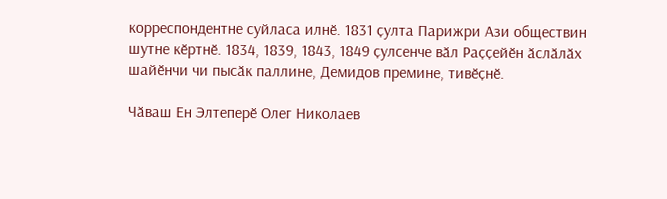корреспондентне суйласа илнӗ. 1831 ҫулта Парижри Ази обществин шутне кӗртнӗ. 1834, 1839, 1843, 1849 ҫулсенче вӑл Раҫҫейӗн ӑслӑлӑх шайӗнчи чи пысӑк паллине, Демидов премине, тивӗҫнӗ.

Чӑваш Ен Элтеперӗ Олег Николаев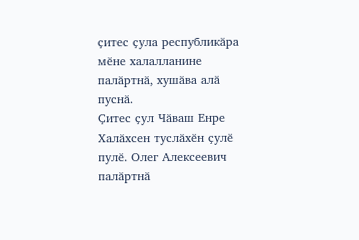ҫитес ҫула республикӑра мӗне халалланине палӑртнӑ, хушӑва алӑ пуснӑ.
Ҫитес ҫул Чӑваш Енре Халӑхсен туслӑхӗн ҫулӗ пулӗ. Олег Алексеевич палӑртнӑ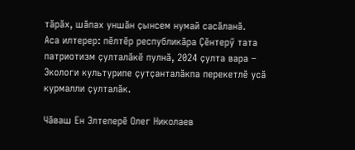тӑрӑх, шӑпах уншӑн ҫынсем нумай сасӑланӑ.
Аса илтерер: пӗлтӗр республикӑра Ҫӗнтерӳ тата патриотизм ҫулталӑкӗ пулнӑ, 2024 ҫулта вара – Экологи культурипе ҫутҫанталӑкпа перекетлӗ усӑ курмалли ҫулталӑк.

Чӑваш Ен Элтеперӗ Олег Николаев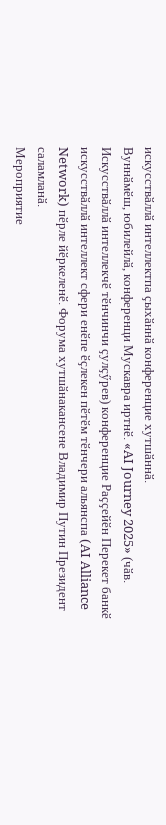искусствӑллӑ интеллектпа ҫыхӑннӑ конференцие хутшӑннӑ.
Вуннӑмӗш, юбилейлӑ, конференци Мускавра иртнӗ. «AI Journey 2025» (чӑв. Искусствӑллӑ интеллекчӗ тӗнчинчи ҫулҫӳрев) конференцие Раҫҫейӗн Перекет банкӗ искусствӑллӑ интеллект сфери енӗпе ӗҫлекен пӗтӗм тӗнчери альянспа (AI Alliance Network) пӗрле йӗркеленӗ. Форума хутшӑнакансене Владимир Путин Президент саламланӑ.
Мероприятие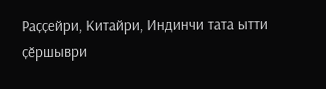Раҫҫейри, Китайри, Индинчи тата ытти ҫӗршыври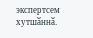экспертсем хутшӑннӑ.